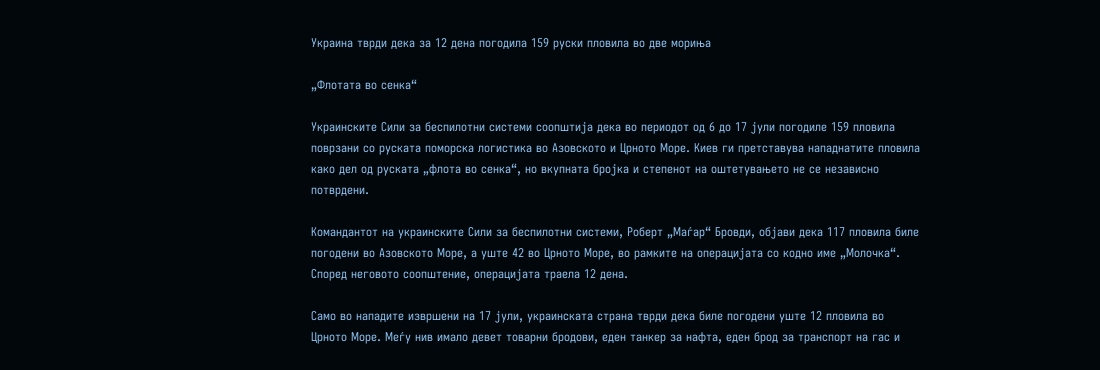Украина тврди дека за 12 дена погодила 159 руски пловила во две мориња

„Флотата во сенка“

Украинските Сили за беспилотни системи соопштија дека во периодот од 6 до 17 јули погодиле 159 пловила поврзани со руската поморска логистика во Азовското и Црното Море. Киев ги претставува нападнатите пловила како дел од руската „флота во сенка“, но вкупната бројка и степенот на оштетувањето не се независно потврдени.

Командантот на украинските Сили за беспилотни системи, Роберт „Маѓар“ Бровди, објави дека 117 пловила биле погодени во Азовското Море, а уште 42 во Црното Море, во рамките на операцијата со кодно име „Молочка“. Според неговото соопштение, операцијата траела 12 дена.

Само во нападите извршени на 17 јули, украинската страна тврди дека биле погодени уште 12 пловила во Црното Море. Меѓу нив имало девет товарни бродови, еден танкер за нафта, еден брод за транспорт на гас и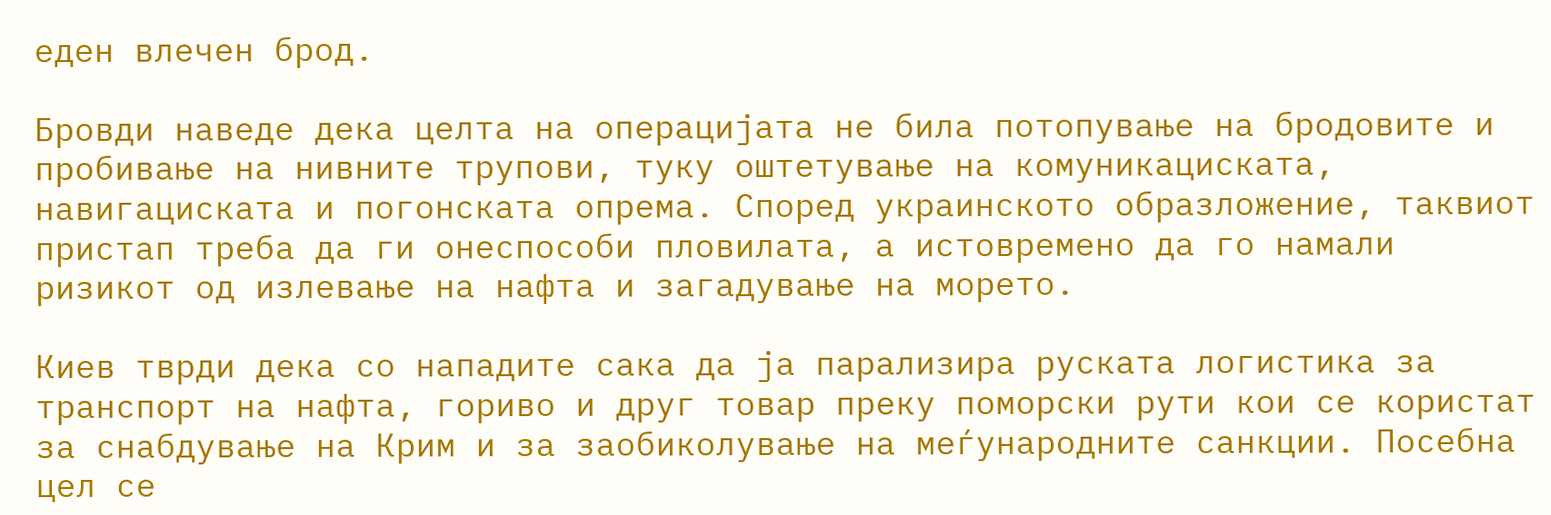еден влечен брод.

Бровди наведе дека целта на операцијата не била потопување на бродовите и пробивање на нивните трупови, туку оштетување на комуникациската, навигациската и погонската опрема. Според украинското образложение, таквиот пристап треба да ги онеспособи пловилата, а истовремено да го намали ризикот од излевање на нафта и загадување на морето.

Киев тврди дека со нападите сака да ја парализира руската логистика за транспорт на нафта, гориво и друг товар преку поморски рути кои се користат за снабдување на Крим и за заобиколување на меѓународните санкции. Посебна цел се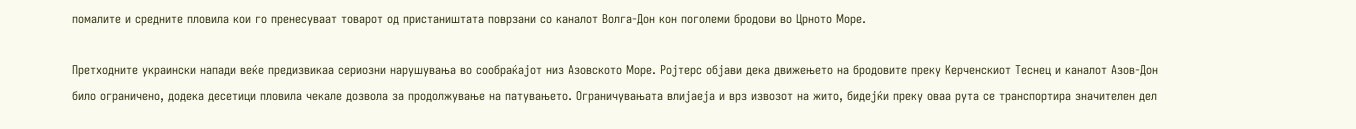помалите и средните пловила кои го пренесуваат товарот од пристаништата поврзани со каналот Волга-Дон кон поголеми бродови во Црното Море.

Претходните украински напади веќе предизвикаа сериозни нарушувања во сообраќајот низ Азовското Море. Ројтерс објави дека движењето на бродовите преку Керченскиот Теснец и каналот Азов-Дон било ограничено, додека десетици пловила чекале дозвола за продолжување на патувањето. Ограничувањата влијаеја и врз извозот на жито, бидејќи преку оваа рута се транспортира значителен дел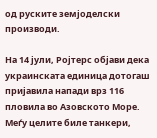од руските земјоделски производи.

На 14 јули, Ројтерс објави дека украинската единица дотогаш пријавила напади врз 116 пловила во Азовското Море. Меѓу целите биле танкери,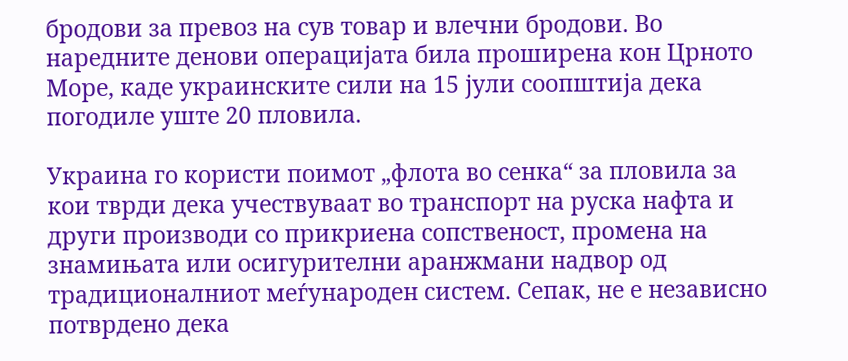бродови за превоз на сув товар и влечни бродови. Во наредните денови операцијата била проширена кон Црното Море, каде украинските сили на 15 јули соопштија дека погодиле уште 20 пловила.

Украина го користи поимот „флота во сенка“ за пловила за кои тврди дека учествуваат во транспорт на руска нафта и други производи со прикриена сопственост, промена на знамињата или осигурителни аранжмани надвор од традиционалниот меѓународен систем. Сепак, не е независно потврдено дека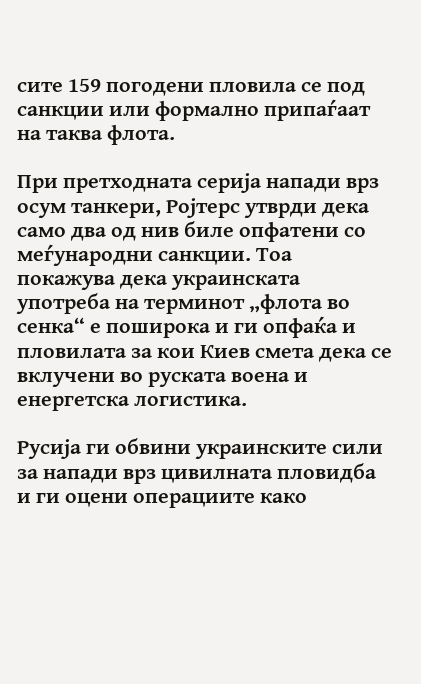сите 159 погодени пловила се под санкции или формално припаѓаат на таква флота.

При претходната серија напади врз осум танкери, Ројтерс утврди дека само два од нив биле опфатени со меѓународни санкции. Тоа покажува дека украинската употреба на терминот „флота во сенка“ е поширока и ги опфаќа и пловилата за кои Киев смета дека се вклучени во руската воена и енергетска логистика.

Русија ги обвини украинските сили за напади врз цивилната пловидба и ги оцени операциите како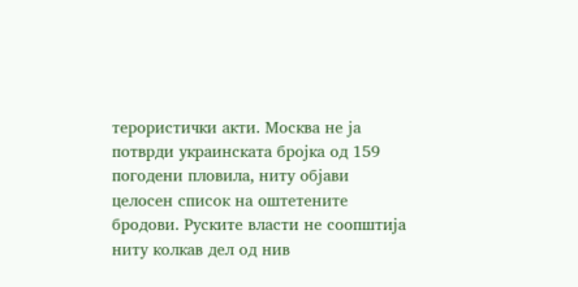терористички акти. Москва не ја потврди украинската бројка од 159 погодени пловила, ниту објави целосен список на оштетените бродови. Руските власти не соопштија ниту колкав дел од нив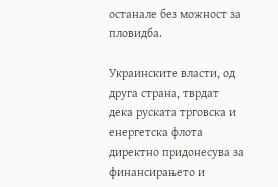останале без можност за пловидба.

Украинските власти, од друга страна, тврдат дека руската трговска и енергетска флота директно придонесува за финансирањето и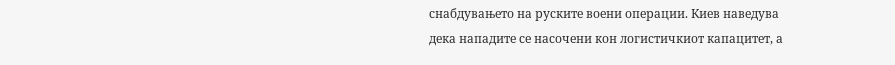снабдувањето на руските воени операции. Киев наведува дека нападите се насочени кон логистичкиот капацитет, а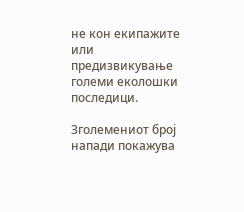не кон екипажите или предизвикување големи еколошки последици.

Зголемениот број напади покажува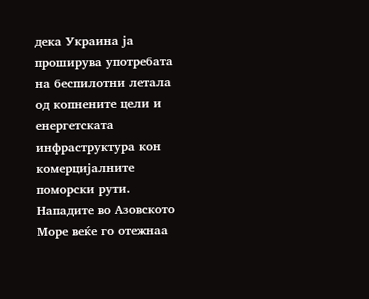дека Украина ја проширува употребата на беспилотни летала од копнените цели и енергетската инфраструктура кон комерцијалните поморски рути. Нападите во Азовското Море веќе го отежнаа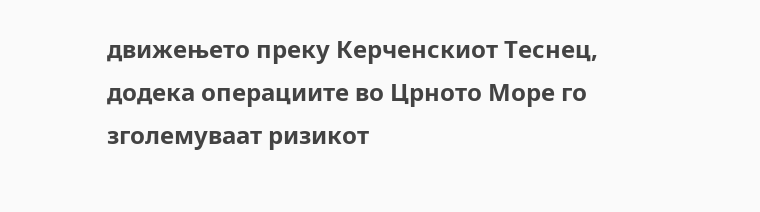движењето преку Керченскиот Теснец, додека операциите во Црното Море го зголемуваат ризикот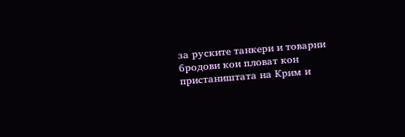за руските танкери и товарни бродови кои пловат кон пристаништата на Крим и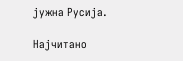јужна Русија.

Најчитано